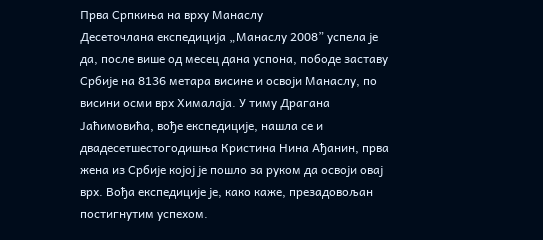Прва Српкиња на врху Манаслу
Десеточлана експедиција „Манаслу 2008” успела је да, после више од месец дана успона, пободе заставу Србије на 8136 метара висине и освоји Манаслу, по висини осми врх Хималаја. У тиму Драгана Јаћимовића, вође експедиције, нашла се и двадесетшестогодишња Кристина Нина Ађанин, прва жена из Србије којој је пошло за руком да освоји овај врх. Вођа експедиције је, како каже, презадовољан постигнутим успехом.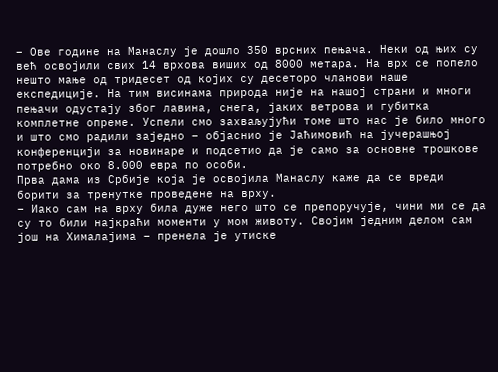– Ове године на Манаслу је дошло 350 врсних пењача. Неки од њих су већ освојили свих 14 врхова виших од 8000 метара. На врх се попело нешто мање од тридесет од којих су десеторо чланови наше експедиције. На тим висинама природа није на нашој страни и многи пењачи одустају због лавина, снега, јаких ветрова и губитка комплетне опреме. Успели смо захваљујући томе што нас је било много и што смо радили заједно – објаснио је Јаћимовић на јучерашњој конференцији за новинаре и подсетио да је само за основне трошкове потребно око 8.000 евра по особи.
Прва дама из Србије која је освојила Манаслу каже да се вреди борити за тренутке проведене на врху.
– Иако сам на врху била дуже него што се препоручује, чини ми се да су то били најкраћи моменти у мом животу. Својим једним делом сам још на Хималајима – пренела је утиске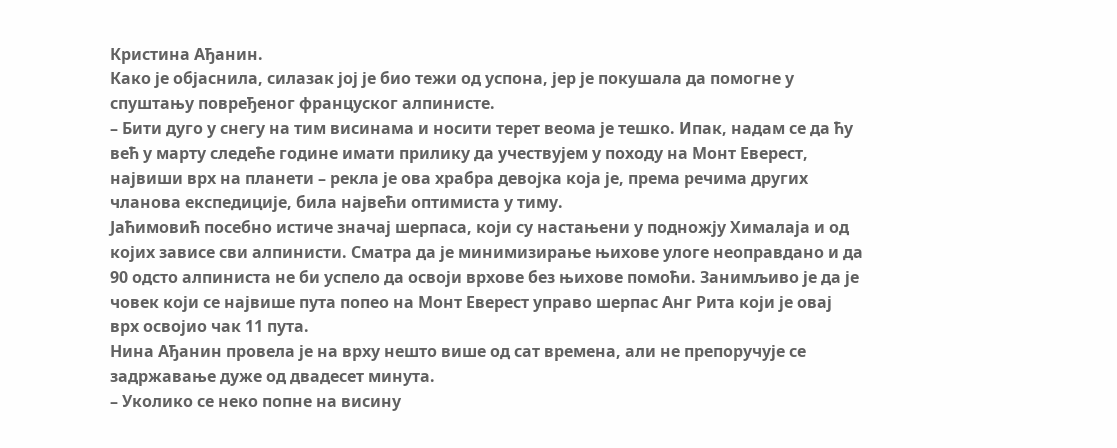Кристина Ађанин.
Како је објаснила, силазак јој је био тежи од успона, јер је покушала да помогне у спуштању повређеног француског алпинисте.
– Бити дуго у снегу на тим висинама и носити терет веома је тешко. Ипак, надам се да ћу већ у марту следеће године имати прилику да учествујем у походу на Монт Еверест, највиши врх на планети – рекла је ова храбра девојка која је, према речима других чланова експедиције, била највећи оптимиста у тиму.
Јаћимовић посебно истиче значај шерпаса, који су настањени у подножју Хималаја и од којих зависе сви алпинисти. Сматра да је минимизирање њихове улоге неоправдано и да 90 одсто алпиниста не би успело да освоји врхове без њихове помоћи. Занимљиво је да је човек који се највише пута попео на Монт Еверест управо шерпас Анг Рита који је овај врх освојио чак 11 пута.
Нина Ађанин провела је на врху нешто више од сат времена, али не препоручује се задржавање дуже од двадесет минута.
– Уколико се неко попне на висину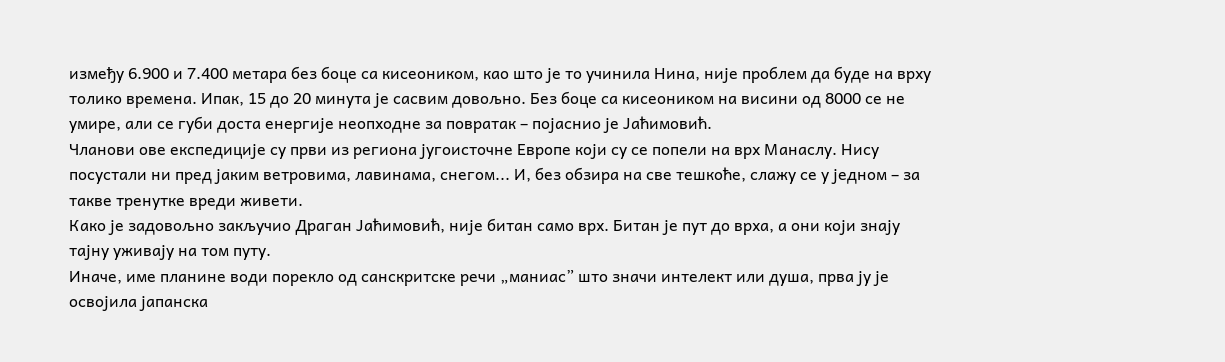између 6.900 и 7.400 метара без боце са кисеоником, као што је то учинила Нина, није проблем да буде на врху толико времена. Ипак, 15 до 20 минута је сасвим довољно. Без боце са кисеоником на висини од 8000 се не умире, али се губи доста енергије неопходне за повратак – појаснио је Јаћимовић.
Чланови ове експедиције су први из региона југоисточне Европе који су се попели на врх Манаслу. Нису посустали ни пред јаким ветровима, лавинама, снегом... И, без обзира на све тешкоће, слажу се у једном – за такве тренутке вреди живети.
Како је задовољно закључио Драган Јаћимовић, није битан само врх. Битан је пут до врха, а они који знају тајну уживају на том путу.
Иначе, име планине води порекло од санскритске речи „маниас” што значи интелект или душа, прва ју је освојила јапанска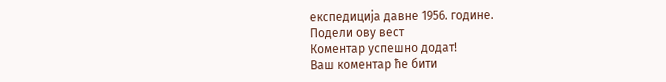експедиција давне 1956. године.
Подели ову вест
Комeнтар успeшно додат!
Ваш комeнтар ћe бити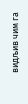видљив чим га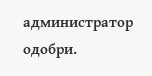администратор одобри.